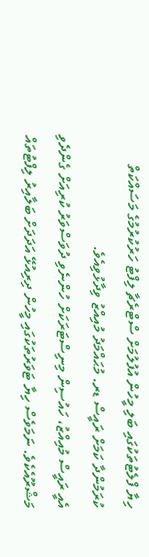ހިޔާ ފްލެޓުތަކުގައި ބަލި މީހުން އުފުލުމަށް ސްޓްރެޗާ ލިފްޓު ހަރުކުރުމުގެ މަސައްކަތް ކުރަމުންދާ ކަމަށް ރައީސް ޑރ. މުޙައްމަދު މުއިއްޒު ވިދާޅުވިއެވެ.
އެއީ ރައީސް މުއިއްޒު، ހައުސިން މިނިސްޓަރަކަށް ހުންނެވި ދުވަސްވަރު ކުރިއަށް ގެންދެވި މަޝްރޫއެކެވެ. ނަމަވެސް ހިޔާ ޓަވަރުތަކުގައި މީހުން ދިރިއުޅޭ އަދަދަށް ބަލާއިރު ލިފްޓުތައް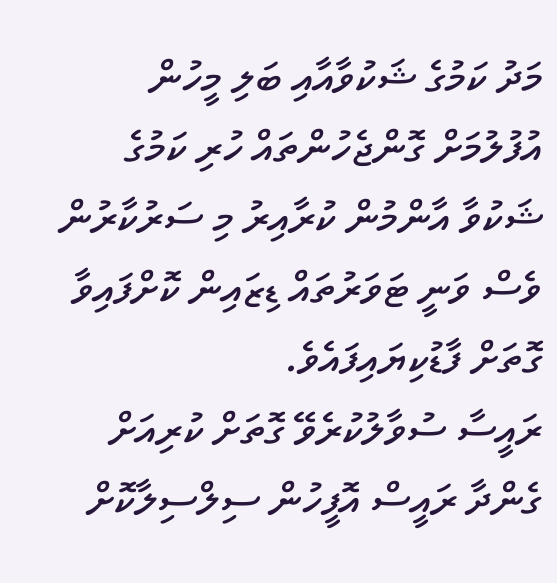މަދު ކަމުގެ ޝަކުވާއާއި ބަލި މީހުން އުފުލުމަށް ގޮންޖެހުންތައް ހުރި ކަމުގެ ޝަކުވާ އާންމުން ކުރާއިރު މި ސަރުކާރުން ވެސް ވަނީ ޓަވަރުތައް ޑިޒައިން ކޮށްފައިވާ ގޮތަށް ފާޑުކިޔައިފައެވެ.
ރައީސާ ސުވާލުކުރެވޭ ގޮތަށް ކުރިއަށް ގެންދާ ރައީސް އޮފީހުން ސިލްސިލާކޮށް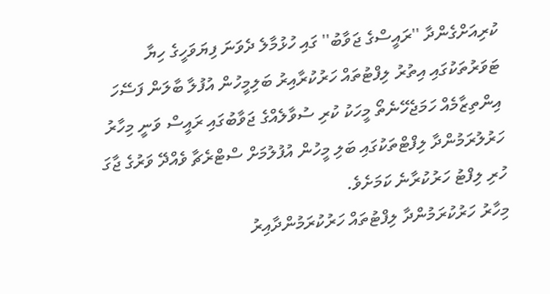ކުރިއަށްގެންދާ ''ރައީސްގެ ޖަވާބު'' ގައި ހުޅުމާލެ ދެވަނަ ފިޔަވަހީގެ ހިޔާ ޓަވަރުތަކުގައި އިތުރު ލިފްޓުތައް ހަރުކުރާއިރު ބަލިމީހުން އުފުލާ ބާލަން ފަސޭހަ އިންތިޒާމެއް ހަމަޖެހޭނެތޯ މީހަކު ކުރި ސުވާލެއްގެ ޖަވާބުގައި ރައީސް ވަނީ މިހާރު ހަރުލުރަމުންދާ ލިފްޓްތަކުގައި ބަލި މީހުން އުފުލުމަށް ސްޓްރެޗާ ވެއްދޭ ވަރުގެ ޖާގަ ހުރި ލިފްޓު ހަރުކުރާނެ ކަމަށެވެ.
މިހާރު ހަރުކުރަމުންދާ ލިފްޓުތައް ހަރުކުރަމުންދާއިރު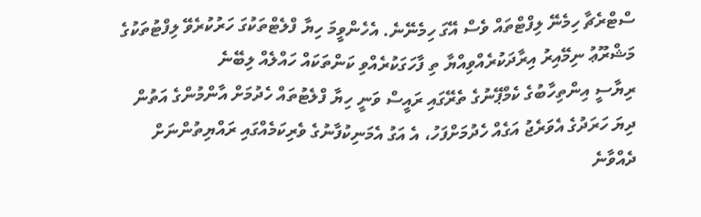ސްޓްރެޗާ ހިމެނޭ ލިފްޓްތައް ވެސް އޭގަ ހިމެނޭނެ. އެހެންވީމަ ހިޔާ ފްލެޓްތަކުގަ ހަރުކުރެވޭ ލިފްޓުތަކުގެ މަޝްރޫޢު ނިމޭއިރު އިރާދަކުރެއްވިއްޔާ ތި ފާހަގަކުރެއްވި ކަންތަކައް ހައްލެއް ލިބޭނެ
ރިޔާސީ އިންތިހާބުގެ ކެމްޕޭނުގެ ތެރޭގައި ރައީސް ވަނީ ހިޔާ ފްލެޓުތައް ހެދުމަށް އާންމުންގެ އަތުން ދިޔަ ހަރަދުގެ އެވަރެޖު އަގެއް ހެދުމަށްފަހު، އެ އަގު އެމަނިކުފާނުގެ ވެރިކަމެއްގައި ރައްޔިތުންނަށް ދެއްވާނެ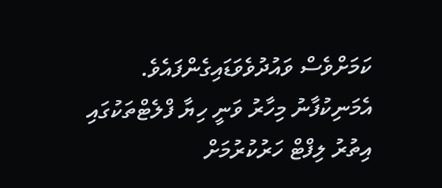ކަމަށްވެސް ވައުދުވެވަޑައިގެންފައެވެ. އެމަނިކުފާނު މިހާރު ވަނީ ހިޔާ ފްލެޓްތަކުގައި އިތުރު ލިފްޓް ހަރުކުރުމަށް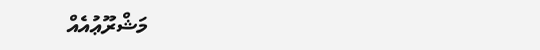މަޝްރޫޢުއެއް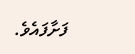ފަށާފައެވެ.